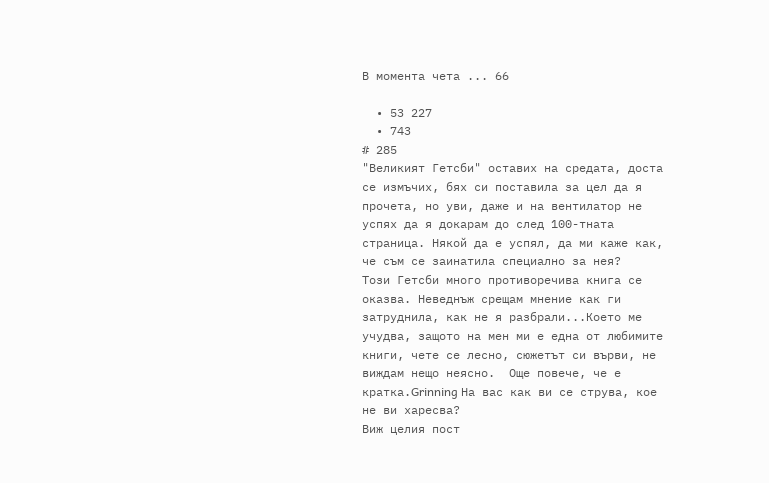В момента чета ... 66

  • 53 227
  • 743
# 285
"Великият Гетсби" оставих на средата, доста се измъчих, бях си поставила за цел да я прочета, но уви, даже и на вентилатор не успях да я докарам до след 100-тната страница. Някой да е успял, да ми каже как, че съм се заинатила специално за нея?
Този Гетсби много противоречива книга се оказва. Неведнъж срещам мнение как ги затруднила, как не я разбрали...Което ме учудва, защото на мен ми е една от любимите книги, чете се лесно, сюжетът си върви, не виждам нещо неясно.  Още повече, че е кратка.Grinning На вас как ви се струва, кое не ви харесва?
Виж целия пост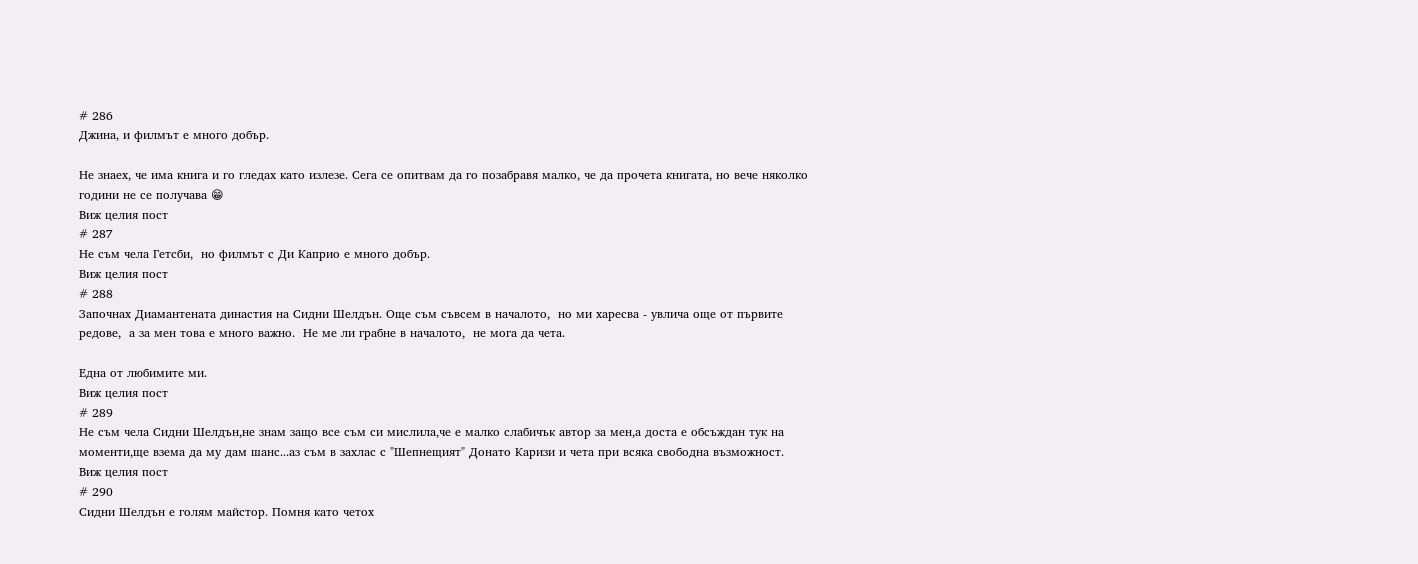# 286
Джина, и филмът е много добър.

Не знаех, че има книга и го гледах като излезе. Сега се опитвам да го позабравя малко, че да прочета книгата, но вече няколко години не се получава 😁
Виж целия пост
# 287
Не съм чела Гетсби,  но филмът с Ди Каприо е много добър.
Виж целия пост
# 288
Започнах Диамантената династия на Сидни Шелдън. Още съм съвсем в началото,  но ми харесва - увлича още от първите редове,  а за мен това е много важно.  Не ме ли грабне в началото,  не мога да чета.

Една от любимите ми.
Виж целия пост
# 289
Не съм чела Сидни Шелдън,не знам защо все съм си мислила,че е малко слабичък автор за мен,а доста е обсъждан тук на моменти,ще взема да му дам шанс...аз съм в захлас с "Шепнещият" Донато Каризи и чета при всяка свободна възможност.
Виж целия пост
# 290
Сидни Шелдън е голям майстор. Помня като четох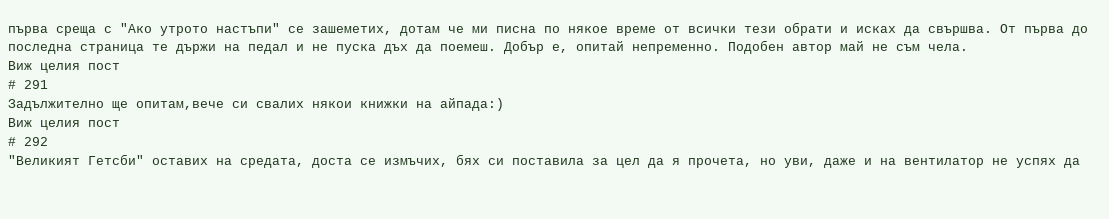първа среща с "Ако утрото настъпи" се зашеметих, дотам че ми писна по някое време от всички тези обрати и исках да свършва. От първа до последна страница те държи на педал и не пуска дъх да поемеш. Добър е, опитай непременно. Подобен автор май не съм чела.
Виж целия пост
# 291
Задължително ще опитам,вече си свалих някои книжки на айпада:)
Виж целия пост
# 292
"Великият Гетсби" оставих на средата, доста се измъчих, бях си поставила за цел да я прочета, но уви, даже и на вентилатор не успях да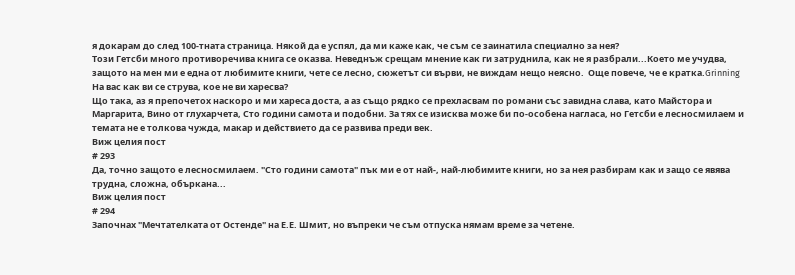я докарам до след 100-тната страница. Някой да е успял, да ми каже как, че съм се заинатила специално за нея?
Този Гетсби много противоречива книга се оказва. Неведнъж срещам мнение как ги затруднила, как не я разбрали...Което ме учудва, защото на мен ми е една от любимите книги, чете се лесно, сюжетът си върви, не виждам нещо неясно.  Още повече, че е кратка.Grinning На вас как ви се струва, кое не ви харесва?
Що така, аз я препочетох наскоро и ми хареса доста, а аз също рядко се прехласвам по романи със завидна слава, като Майстора и Маргарита, Вино от глухарчета, Сто години самота и подобни. За тях се изисква може би по-особена нагласа, но Гетсби е лесносмилаем и темата не е толкова чужда, макар и действието да се развива преди век.
Виж целия пост
# 293
Да, точно защото е лесносмилаем. "Сто години самота" пък ми е от най-, най-любимите книги, но за нея разбирам как и защо се явява трудна, сложна, объркана...
Виж целия пост
# 294
Започнах "Мечтателката от Остенде" на Е.Е. Шмит, но въпреки че съм отпуска нямам време за четене.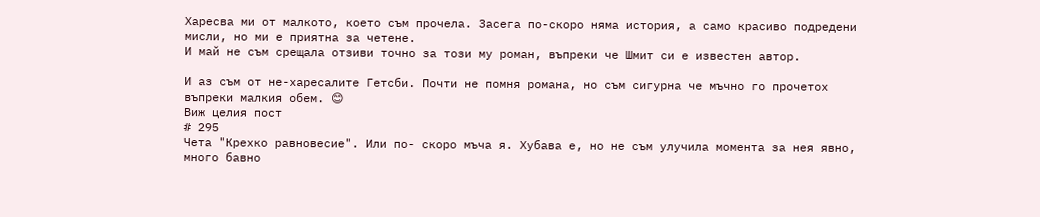Харесва ми от малкото, което съм прочела. Засега по-скоро няма история, а само красиво подредени мисли, но ми е приятна за четене.
И май не съм срещала отзиви точно за този му роман, въпреки че Шмит си е известен автор.

И аз съм от не-харесалите Гетсби. Почти не помня романа, но съм сигурна че мъчно го прочетох въпреки малкия обем. 😊
Виж целия пост
# 295
Чета "Крехко равновесие". Или по- скоро мъча я. Хубава е, но не съм улучила момента за нея явно, много бавно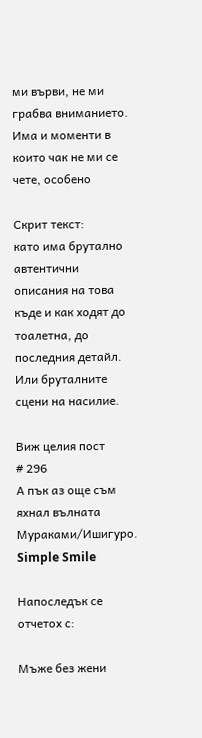ми върви, не ми грабва вниманието. Има и моменти в които чак не ми се чете, особено

Скрит текст:
като има брутално автентични описания на това къде и как ходят до тоалетна, до последния детайл. Или бруталните сцени на насилие.

Виж целия пост
# 296
А пък аз още съм яхнал вълната Мураками/Ишигуро. Simple Smile

Напоследък се отчетох с:

Мъже без жени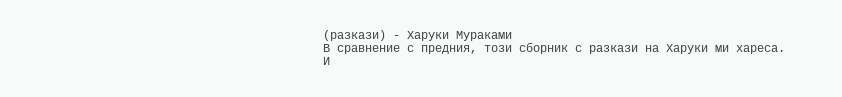(разкази) - Харуки Мураками
В сравнение с предния, този сборник с разкази на Харуки ми хареса.
И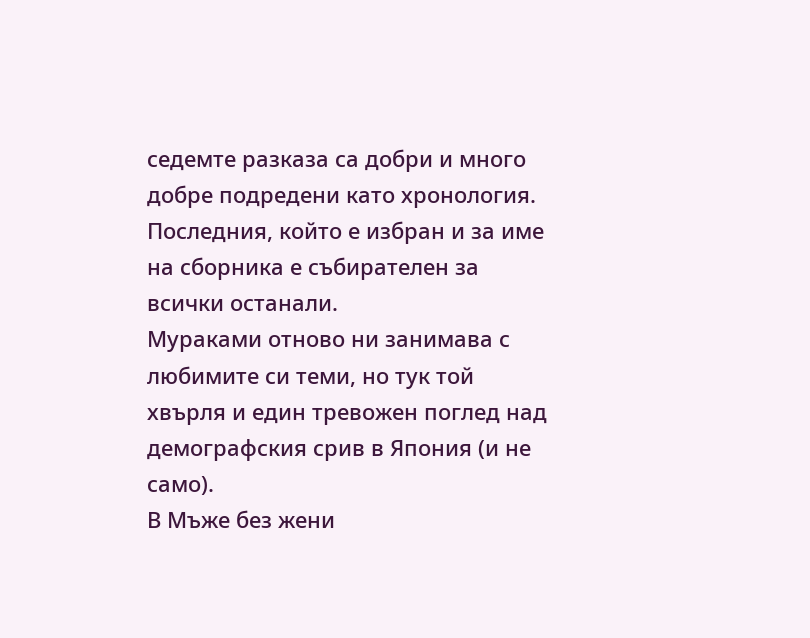седемте разказа са добри и много добре подредени като хронология. Последния, който е избран и за име на сборника е събирателен за всички останали.
Мураками отново ни занимава с любимите си теми, но тук той хвърля и един тревожен поглед над демографския срив в Япония (и не само).
В Мъже без жени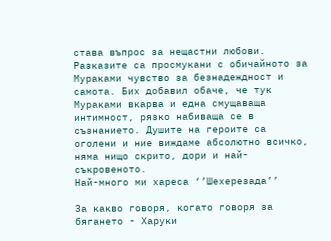става въпрос за нещастни любови. Разказите са просмукани с обичайното за Мураками чувство за безнадеждност и самота. Бих добавил обаче, че тук Мураками вкарва и една смущаваща интимност, рязко набиваща се в съзнанието. Душите на героите са оголени и ние виждаме абсолютно всичко, няма нищо скрито, дори и най-съкровеното.
Най-много ми хареса ‘’Шехерезада’’

За какво говоря, когато говоря за бягането - Харуки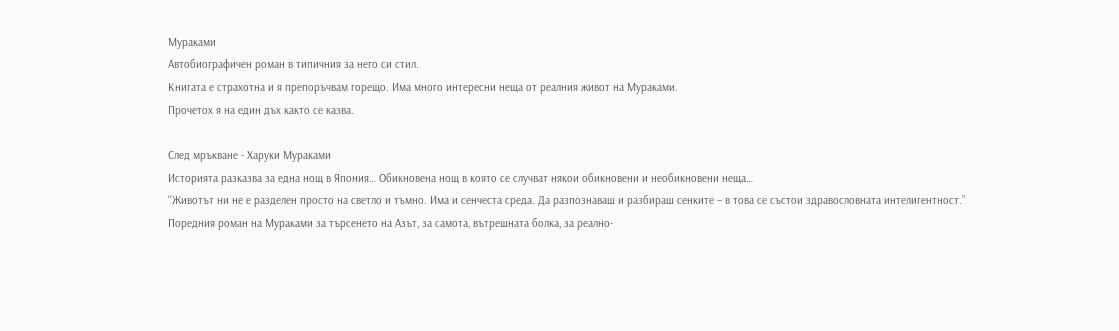Мураками
Автобиографичен роман в типичния за него си стил.
Книгата е страхотна и я препоръчвам горещо. Има много интересни неща от реалния живот на Мураками.
Прочетох я на един дъх както се казва.

След мръкване - Харуки Мураками
Историята разказва за една нощ в Япония… Обикновена нощ в която се случват някои обикновени и необикновени неща…
‘‘Животът ни не е разделен просто на светло и тъмно. Има и сенчеста среда. Да разпознаваш и разбираш сенките – в това се състои здравословната интелигентност.”
Поредния роман на Мураками за търсенето на Азът, за самота, вътрешната болка, за реално-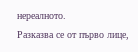нереалното.
Разказва се от първо лице,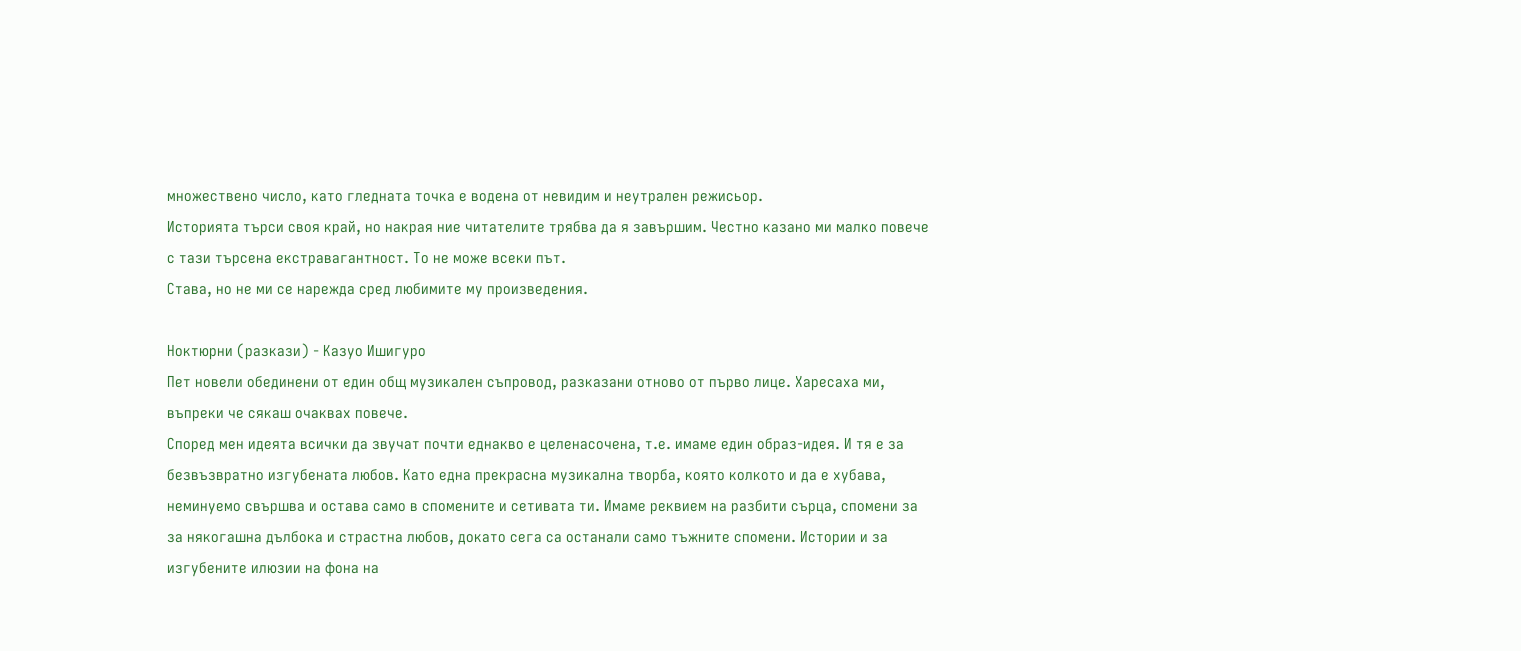множествено число, като гледната точка е водена от невидим и неутрален режисьор.
Историята търси своя край, но накрая ние читателите трябва да я завършим. Честно казано ми малко повече с тази търсена екстравагантност. То не може всеки път.
Става, но не ми се нарежда сред любимите му произведения.

Ноктюрни (разкази) - Казуо Ишигуро
Пет новели обединени от един общ музикален съпровод, разказани отново от първо лице. Харесаха ми, въпреки че сякаш очаквах повече.
Според мен идеята всички да звучат почти еднакво е целенасочена, т.е. имаме един образ-идея. И тя е за безвъзвратно изгубената любов. Като една прекрасна музикална творба, която колкото и да е хубава, неминуемо свършва и остава само в спомените и сетивата ти. Имаме реквием на разбити сърца, спомени за за някогашна дълбока и страстна любов, докато сега са останали само тъжните спомени. Истории и за изгубените илюзии на фона на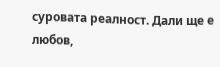суровата реалност. Дали ще е любов,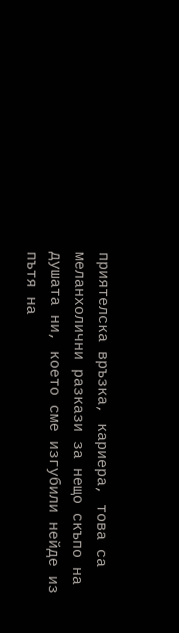приятелска връзка, кариера, това са меланхолични разкази за нещо скъпо на душата ни, което сме изгубили нейде из пътя на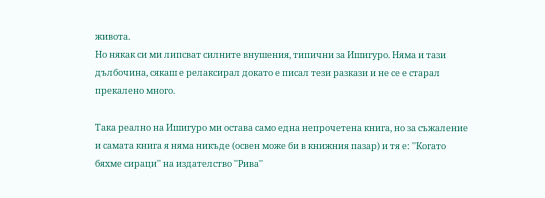живота.
Но някак си ми липсват силните внушения, типични за Ишигуро. Няма и тази дълбочина, сякаш е релаксирал докато е писал тези разкази и не се е старал прекалено много.

Така реално на Ишигуро ми остава само една непрочетена книга, но за съжаление и самата книга я няма никъде (освен може би в книжния пазар) и тя е: ''Когато бяхме сираци'' на издателство ''Рива''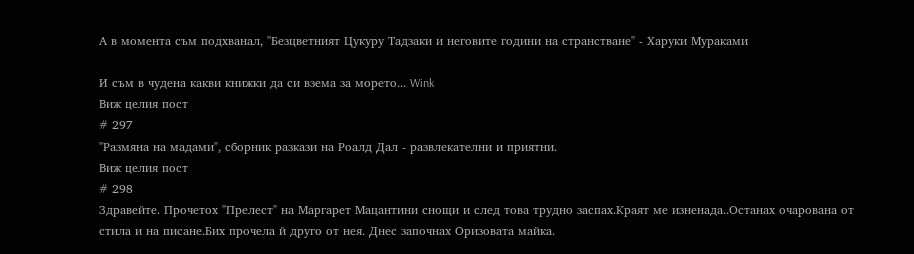А в момента съм подхванал, ''Безцветният Цукуру Тадзаки и неговите години на странстване'' - Харуки Мураками

И съм в чудена какви книжки да си взема за морето... Wink
Виж целия пост
# 297
"Размяна на мадами", сборник разкази на Роалд Дал - развлекателни и приятни.
Виж целия пост
# 298
Здравейте. Прочетох "Прелест" на Маргарет Мацантини снощи и след това трудно заспах.Краят ме изненада..Останах очарована от стила и на писане.Бих прочела й друго от нея. Днес започнах Оризовата майка.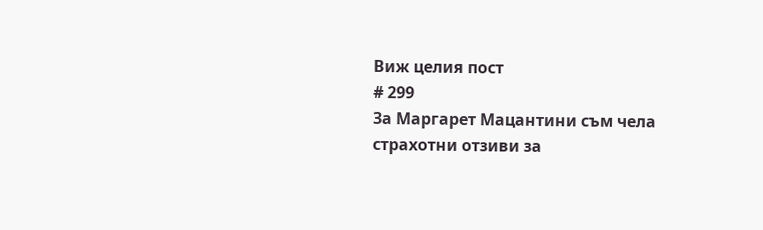Виж целия пост
# 299
За Маргарет Мацантини съм чела страхотни отзиви за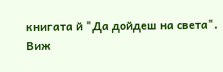книгата й "Да дойдеш на света".
Виж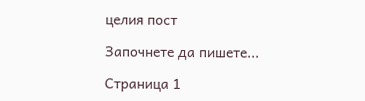целия пост

Започнете да пишете...

Страница 1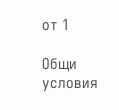от 1

Общи условия